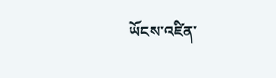ཡོངས་འཛིན་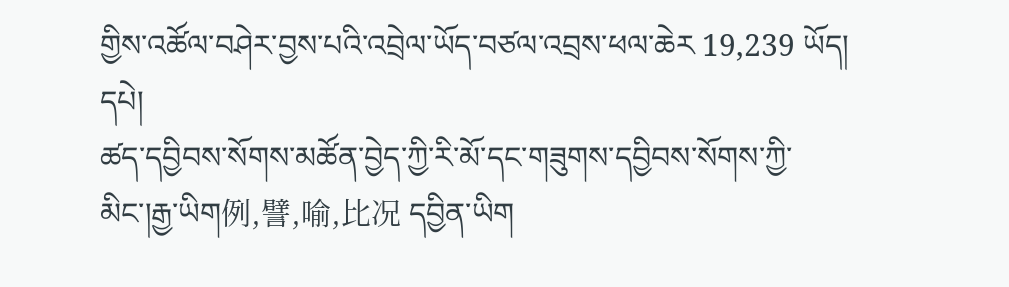གྱིས་འཚོལ་བཤེར་བྱས་པའི་འབྲེལ་ཡོད་བཙལ་འབྲས་ཕལ་ཆེར 19,239 ཡོད།
དཔེ།
ཚད་དབྱིབས་སོགས་མཚོན་བྱེད་ཀྱི་རི་མོ་དང་གཟུགས་དབྱིབས་སོགས་ཀྱི་མིང་།རྒྱ་ཡིག例,譬,喻,比况 དབྱིན་ཡིག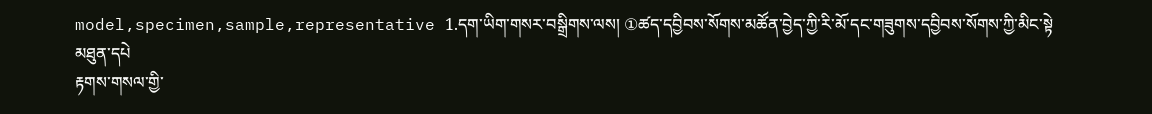model,specimen,sample,representative 1.དག་ཡིག་གསར་བསྒྲིགས་ལས། ①ཚད་དབྱིབས་སོགས་མཚོན་བྱེད་ཀྱི་རི་མོ་དང་གཟུགས་དབྱིབས་སོགས་ཀྱི་མིང་སྟེ
མཐུན་དཔེ
རྟགས་གསལ་གྱི་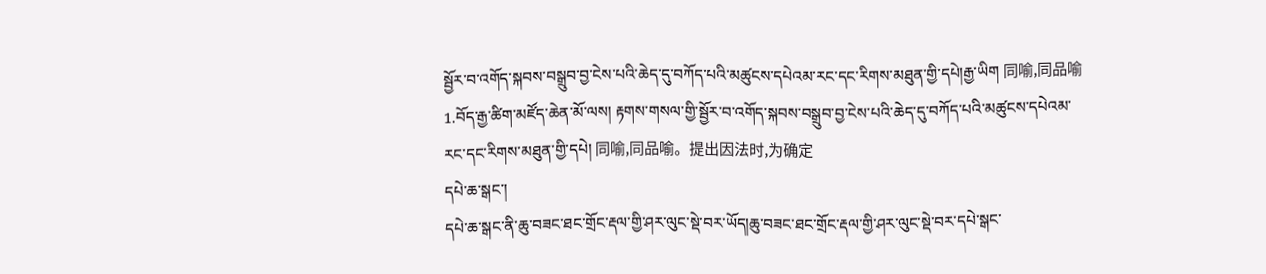སྦྱོར་བ་འགོད་སྐབས་བསྒྲུབ་བྱ་ངེས་པའི་ཆེད་དུ་བཀོད་པའི་མཚུངས་དཔེའམ་རང་དང་རིགས་མཐུན་གྱི་དཔེ།རྒྱ་ཡིག 同喻,同品喻 1.བོད་རྒྱ་ཚིག་མཛོད་ཆེན་མོ་ལས། རྟགས་གསལ་གྱི་སྦྱོར་བ་འགོད་སྐབས་བསྒྲུབ་བྱ་ངེས་པའི་ཆེད་དུ་བཀོད་པའི་མཚུངས་དཔེའམ་རང་དང་རིགས་མཐུན་གྱི་དཔེ། 同喻,同品喻。提出因法时,为确定
དཔེ་ཆ་སྒང་།
དཔེ་ཆ་སྒང་ནི་ཆུ་བཟང་ཐང་གྲོང་རྡལ་གྱི་ཤར་ལུང་སྡེ་བར་ཡོད།ཆུ་བཟང་ཐང་གྲོང་རྡལ་གྱི་ཤར་ལུང་སྡེ་བར་དཔེ་སྒང་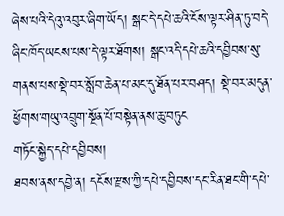ཞེས་པའི་དེའུ་འབུར་ཞིག་ཡོད། སྒང་དེ་དཔེ་ཆའི་ངོས་ལྟར་ཤིན་ཏུ་བདེ་ཞིང་ཁོད་ཡངས་པས་དེ་ལྟར་ཐོགས། སྒང་འདི་དཔེ་ཆའི་དབྱིབས་སུ་གནས་པས་སྡེ་བར་སློབ་ཆེན་པ་མང་དུ་ཐོན་པར་བཤད། སྡེ་བར་མདུན་ཕྱོགས་གཡུ་འབྲུག་སྔོན་པོ་བསྟེན་ནས་ཆུ་བཏུང
གཏོང་སྐྱེད་དཔེ་དབྱིབས།
ཐབས་ནས་དབྱེ་ན། དངོས་རྫས་ཀྱི་དཔེ་དབྱིབས་དང་རིན་ཐང་གི་དཔེ་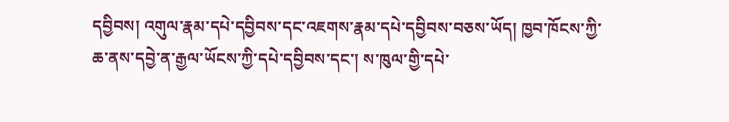དབྱིབས། འགུལ་རྣམ་དཔེ་དབྱིབས་དང་འཇགས་རྣམ་དཔེ་དབྱིབས་བཅས་ཡོད། ཁྱབ་ཁོངས་ཀྱི་ཆ་ནས་དབྱེ་ན་རྒྱལ་ཡོངས་ཀྱི་དཔེ་དབྱིབས་དང་། ས་ཁུལ་གྱི་དཔེ་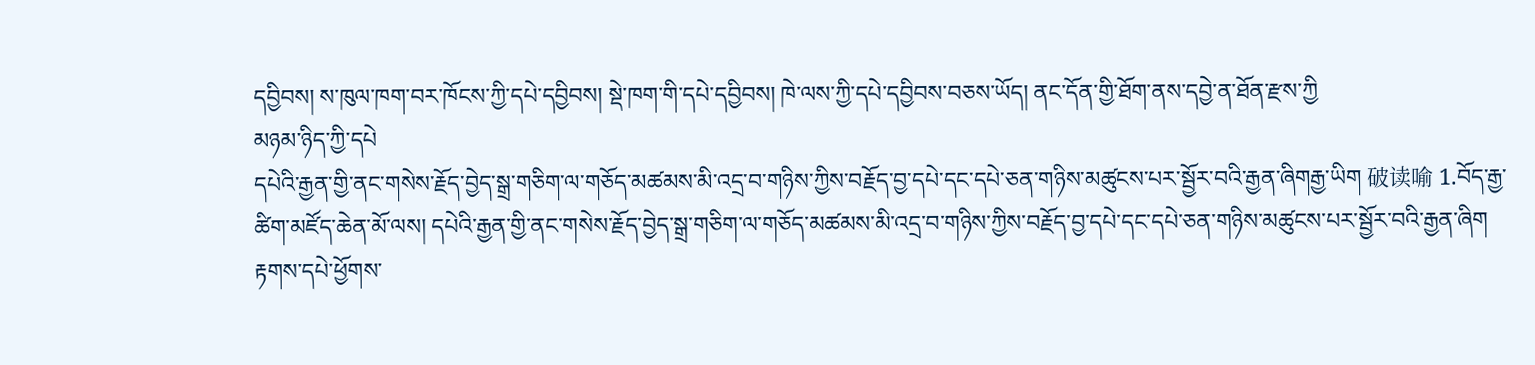དབྱིབས། ས་ཁུལ་ཁག་བར་ཁོངས་ཀྱི་དཔེ་དབྱིབས། སྡེ་ཁག་གི་དཔེ་དབྱིབས། ཁེ་ལས་ཀྱི་དཔེ་དབྱིབས་བཅས་ཡོད། ནང་དོན་གྱི་ཐོག་ནས་དབྱེ་ན་ཐོན་རྫས་ཀྱི
མཉམ་ཉིད་ཀྱི་དཔེ
དཔེའི་རྒྱན་གྱི་ནང་གསེས་རྗོད་བྱེད་སྒྲ་གཅིག་ལ་གཅོད་མཚམས་མི་འདྲ་བ་གཉིས་ཀྱིས་བརྗོད་བྱ་དཔེ་དང་དཔེ་ཅན་གཉིས་མཚུངས་པར་སྦྱོར་བའི་རྒྱན་ཞིགརྒྱ་ཡིག 破读喻 1.བོད་རྒྱ་ཚིག་མཛོད་ཆེན་མོ་ལས། དཔེའི་རྒྱན་གྱི་ནང་གསེས་རྗོད་བྱེད་སྒྲ་གཅིག་ལ་གཅོད་མཚམས་མི་འདྲ་བ་གཉིས་ཀྱིས་བརྗོད་བྱ་དཔེ་དང་དཔེ་ཅན་གཉིས་མཚུངས་པར་སྦྱོར་བའི་རྒྱན་ཞིག
རྟགས་དཔེ་ཕྱོགས་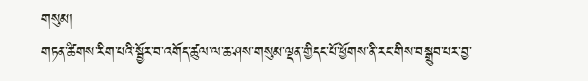གསུམ།
གཏན་ཚིགས་རིག་པའི་སྦྱོར་བ་འགོད་ཚུལ་ལ་ཆ་ཤས་གསུམ་ལྡན་གྱིདང་པོ་ཕྱོགས་ནི་རང་གིས་བསྒྲུབ་པར་བྱ་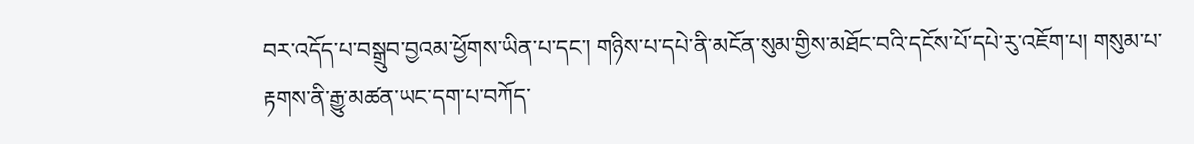བར་འདོད་པ་བསྒྲུབ་བྱའམ་ཕྱོགས་ཡིན་པ་དང་། གཉིས་པ་དཔེ་ནི་མངོན་སུམ་གྱིས་མཐོང་བའི་དངོས་པོ་དཔེ་རུ་འཇོག་པ། གསུམ་པ་རྟགས་ནི་རྒྱུ་མཚན་ཡང་དག་པ་བཀོད་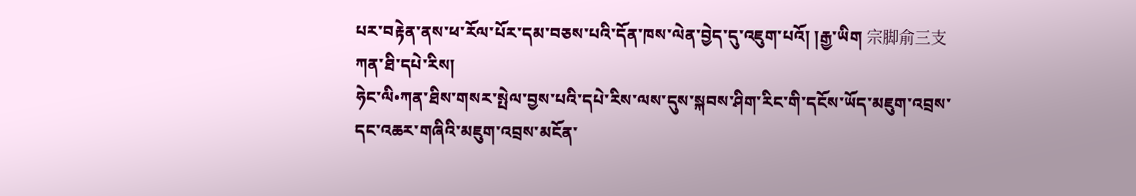པར་བརྟེན་ནས་ཕ་རོལ་པོར་དམ་བཅས་པའི་དོན་ཁས་ལེན་བྱེད་དུ་འཇུག་པའོ། །རྒྱ་ཡིག 宗脚俞三支
ཀན་ཐི་དཔེ་རིས།
ཧེང་ལི•ཀན་ཐིས་གསར་སྤེལ་བྱས་པའི་དཔེ་རིས་ལས་དུས་སྐབས་ཤིག་རིང་གི་དངོས་ཡོད་མཇུག་འབྲས་དང་འཆར་གཞིའི་མཇུག་འབྲས་མངོན་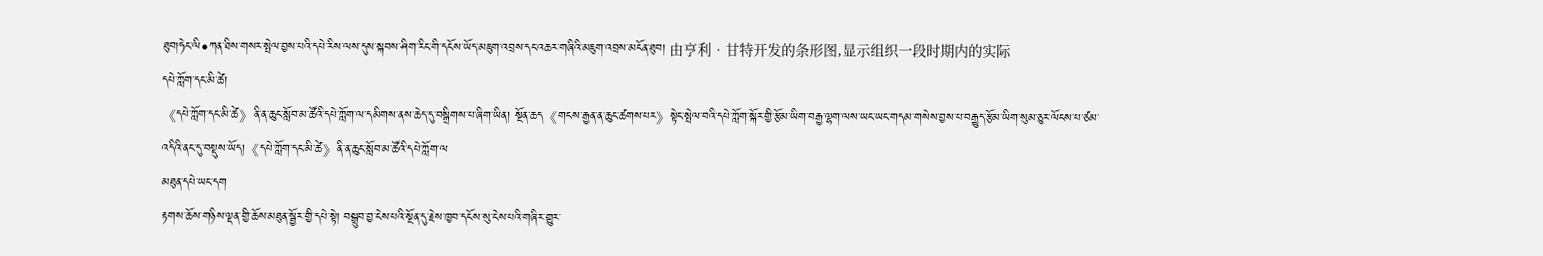ཐུབ།ཧེང་ལི•ཀན་ཐིས་གསར་སྤེལ་བྱས་པའི་དཔེ་རིས་ལས་དུས་སྐབས་ཤིག་རིང་གི་དངོས་ཡོད་མཇུག་འབྲས་དང་འཆར་གཞིའི་མཇུག་འབྲས་མངོན་ཐུབ། 由亨利•甘特开发的条形图,显示组织一段时期内的实际
དཔེ་ཀློག་དང་མི་ཚེ།
《དཔེ་ཀློག་དང་མི་ཚེ》ནི་ན་ཆུང་སློབ་མ་ཚོའི་དཔེ་ཀློག་ལ་དམིགས་ནས་ཆེད་དུ་བསྒྲིགས་པ་ཞིག་ཡིན། སྔོན་ཆད《གངས་རྒྱན་ན་ཆུང་ཚགས་པར》སྟེང་སྤེལ་བའི་དཔེ་ཀློག་སྐོར་གྱི་རྩོམ་ཡིག་བརྒྱ་ལྷག་ལས་ཡང་ཡང་གདམ་གསེས་བྱས་པ་བརྒྱུད་རྩོམ་ཡིག་སུམ་ཅུར་ལོངས་པ་ཙམ་འདིའི་ནང་དུ་བསྡུས་ཡོད།《དཔེ་ཀློག་དང་མི་ཚེ》ནི་ན་ཆུང་སློབ་མ་ཚོའི་དཔེ་ཀློག་ལ
མཐུན་དཔེ་ཡང་དག
རྟགས་ཆོས་གཉིས་ལྡན་གྱི་ཆོས་མཐུན་སྦྱོར་གྱི་དཔེ་སྟེ། བསྒྲུབ་བྱ་ངེས་པའི་སྔོན་དུ་རྗེས་ཁྱབ་དངོས་སུ་ངེས་པའི་གཞིར་གྱུར་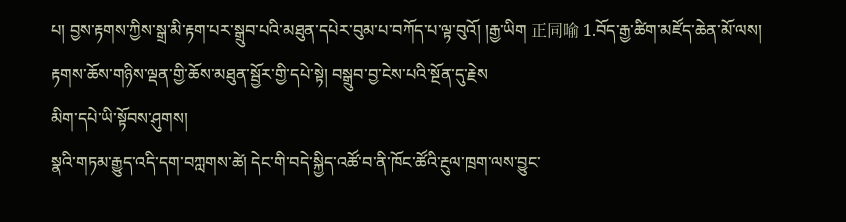པ། བྱས་རྟགས་ཀྱིས་སྒྲ་མི་རྟག་པར་སྒྲུབ་པའི་མཐུན་དཔེར་བུམ་པ་བཀོད་པ་ལྟ་བུའོ། །རྒྱ་ཡིག 正同喻 1.བོད་རྒྱ་ཚིག་མཛོད་ཆེན་མོ་ལས། རྟགས་ཆོས་གཉིས་ལྡན་གྱི་ཆོས་མཐུན་སྦྱོར་གྱི་དཔེ་སྟེ། བསྒྲུབ་བྱ་ངེས་པའི་སྔོན་དུ་རྗེས
མིག་དཔེ་ཡི་སྟོབས་ཤུགས།
སྣའི་གཏམ་རྒྱུད་འདི་དག་བཀླགས་ཚེ། དེང་གི་བདེ་སྐྱིད་འཚོ་བ་ནི་ཁོང་ཚོའི་རྔུལ་ཁྲག་ལས་བྱུང་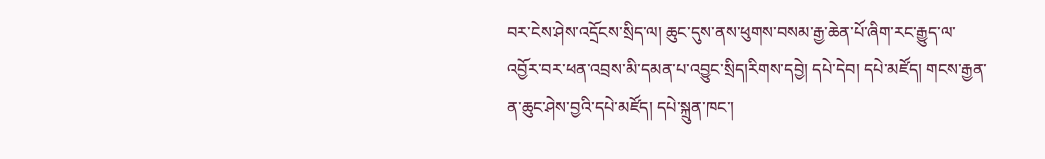བར་ངེས་ཤེས་འདྲོངས་སྲིད་ལ། ཆུང་དུས་ནས་ཕུགས་བསམ་རྒྱ་ཆེན་པོ་ཞིག་རང་རྒྱུད་ལ་འབྱོར་བར་ཕན་འབྲས་མི་དམན་པ་འབྱུང་སྲིད།རིགས་དབྱེ། དཔེ་དེབ། དཔེ་མཛོད། གངས་རྒྱན་ན་ཆུང་ཤེས་བྱའི་དཔེ་མཛོད། དཔེ་སྐྲུན་ཁང་།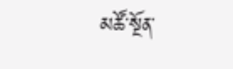མཚོ་སྔོན་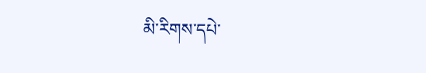མི་རིགས་དཔེ་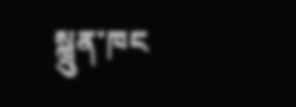སྑྲུན་ཁང